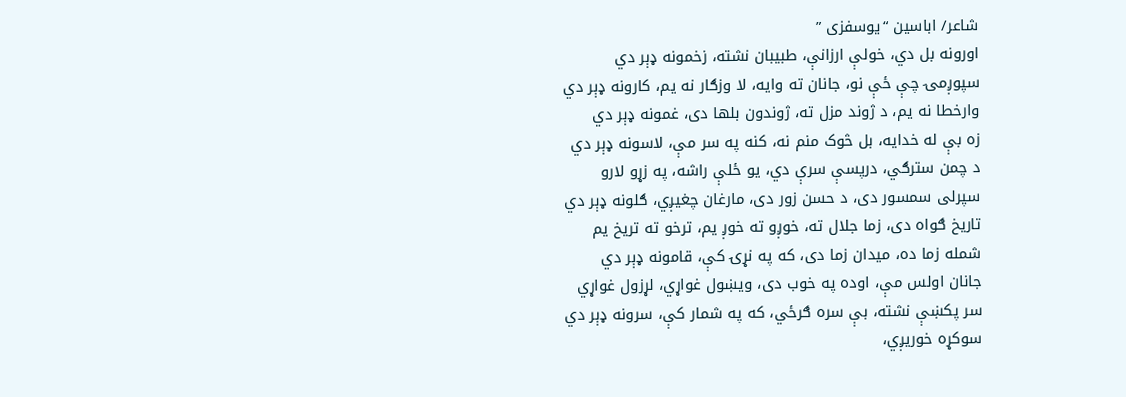شاعر/ اباسين “يوسفزی ”
اورونه بل دي، خولې ارزانې، طبيبان نشته، زخمونه ډېر دي
سپوږمۍ چې ځې نو، جانان ته وايه، لا وزګار نه يم، کارونه ډېر دي
وارخطا نه يم، د ژوند مزل ته، ژوندون بلها دی، غمونه ډېر دي
زه بې له خدايه، بل څوک منم نه، کنه په سر مې، لاسونه ډېر دي
د چمن سترګي، درپسې سرې دي، يو ځلې راشه، په زړو لارو
سپرلی سمسور دی، د حسن زور دی، مارغان چغيږي، ګلونه ډېر دي
تاريخ ګواه دی، زما جلال ته، خوږو ته خوږ يم، ترخو ته تريخ يم
شمله زما ده، ميدان زما دی، که په نړۍ کې، قامونه ډېر دي
جانان اولس مې، اوده په خوب دی، ويښول غواړي، لړزول غواړي
سر پکښې نشته، بې سره ګرځي، که په شمار کې، سرونه ډېر دي
سوکړه خوريږي،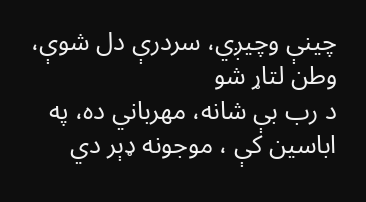چينې وچيږي، سردرې دل شوې، وطن لتاړ شو
د رب بې شانه، مهرباني ده، په اباسين کې ، موجونه ډېر دي